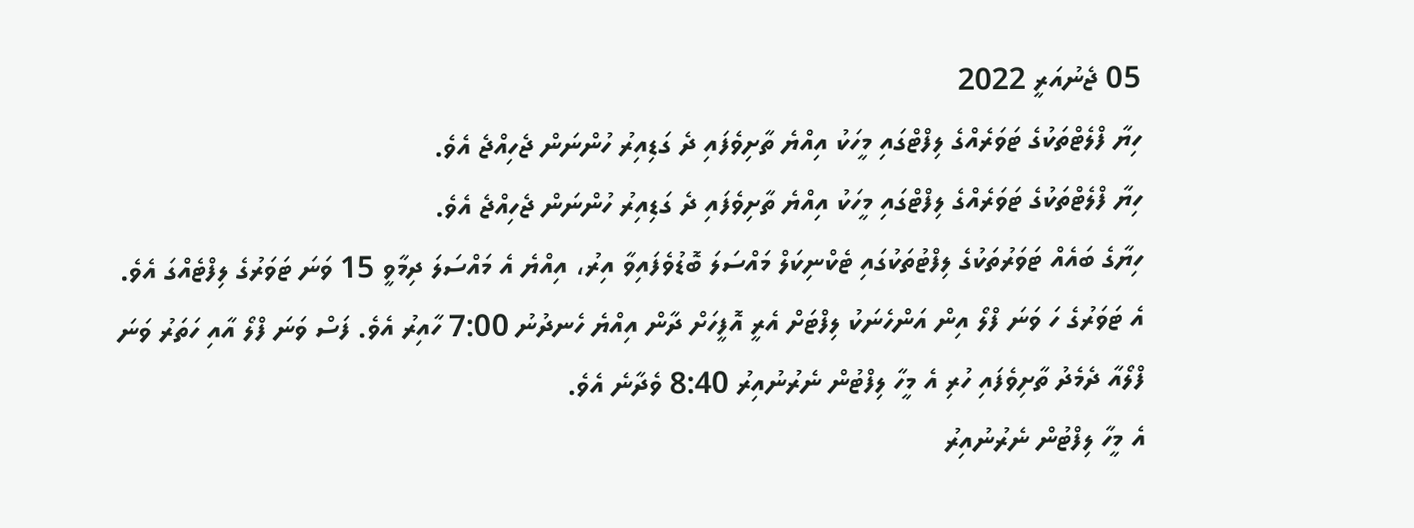05 ޖެނުއަރީ 2022
ހިޔާ ފްލެޓްތަކުގެ ޓަވަރެއްގެ ލިފްޓްގައި މީހަކު އިއްޔެ ތާށިވެފައި ދެ ގަޑިއިރު ހުންނަން ޖެހިއްޖެ އެވެ.
ހިޔާ ފްލެޓްތަކުގެ ޓަވަރެއްގެ ލިފްޓްގައި މީހަކު އިއްޔެ ތާށިވެފައި ދެ ގަޑިއިރު ހުންނަން ޖެހިއްޖެ އެވެ.
ހިޔާގެ ބައެއް ޓަވަރުތަކުގެ ލިފްޓުތަކުގައި ޓެކްނިކަލް މައްސަލަ ބޮޑުވެފައިވާ އިރު، އިއްޔެ އެ މައްސަލަ ދިމާވީ 15 ވަނަ ޓަވަރުގެ ލިފްޓެއްގަ އެވެ.
އެ ޓަވަރުގެ ހަ ވަނަ ފްލޯ އިން އަންހެނަކު ލިފްޓަށް އެރީ އޮފީހަށް ދާން އިއްޔެ ހެނދުނު 7:00 ހާއިރު އެވެ. ފަސް ވަނަ ފްލޯ އާއި ހަތަރު ވަނަ ފްލޯއާ ދެމެދު ތާށިވެފައި ހުރި އެ މީހާ ލިފްޓުން ނެރުނުއިރު 8:40 ވެދާނެ އެވެ.
އެ މީހާ ލިފްޓުން ނެރުނުއިރު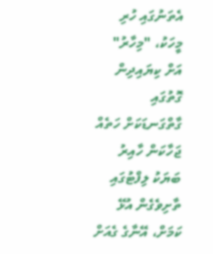އެތަނުގައި ހުރި މީހަކު، "މިހާރު" އަށް ކިޔައިދިން ގޮތުގައި ގާތްގަނޑަކަށް ހަތެއް ޖަހާކަން ހާއިރު ބަޔަކު ލިފްޓުގައި ތާށިވެގެން އުޅޭ ކަމަށް، އޭނާގެ ގެއަށް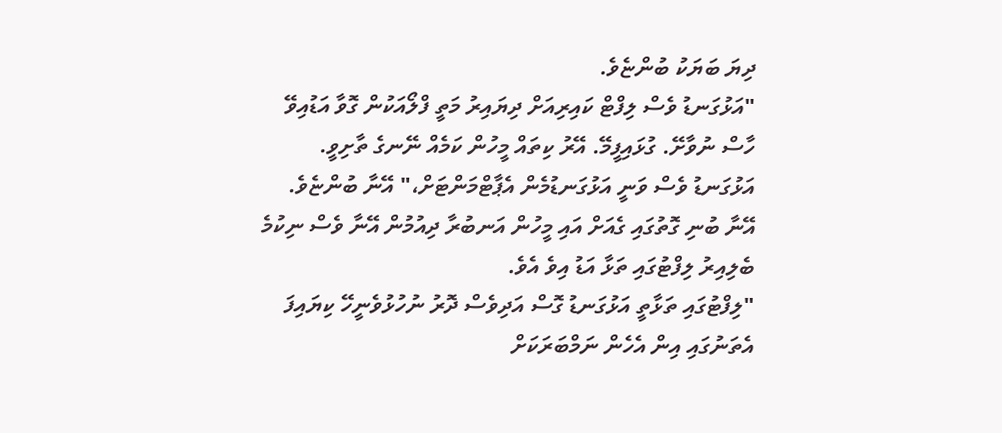ދިޔަ ބަޔަކު ބުންޏެވެ.
"އަޅުގަނޑު ވެސް ލިފްޓް ކައިރިއަށް ދިޔައިރު މަތީ ފްލޯއަކުން ގޮވާ އަޑުއިވޭ ހާސް ނުވާށޭ. ގުޅައިފީމޭ. އޭރު ކިތައް މީހުން ކަމެއް ނޭނގެ ތާށިވީ. އަޅުގަނޑު ވެސް ވަނީ އަޅުގަނޑުމެން އެޕާޓްމަންޓަށް،" އޭނާ ބުންޏެވެ.
އޭނާ ބުނި ގޮތުގައި ގެއަށް އައި މީހުން އަނބުރާ ދިއުމުން އޭނާ ވެސް ނިކުމެ ބެލިއިރު ލިފްޓުގައި ތަޅާ އަޑު އިވެ އެވެ.
"ލިފްޓުގައި ތަޅާތީ އަޅުގަނޑު ގޮސް އަދިވެސް ދޮރު ނުހުޅުވެނީހޭ ކިޔައިފަ އެތަނުގައި އިން އެހެން ނަމްބަރަކަށް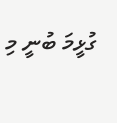ގުޅީމަ ބުނީ މި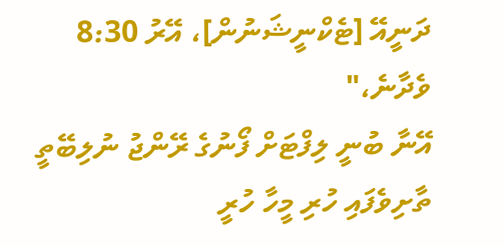ދަނީއޭ [ޓެކްނީޝަނުން]، އޭރު 8:30 ވެދާނެ،"
އޭނާ ބުނީ ލިފްޓަށް ފޯނުގެ ރޭންޖު ނުލިބޭތީ ތާށިވެފައި ހުރި މީހާ ހުރީ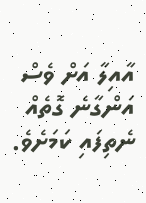އާއިލާ އަށް ވެސް އަންގާނެ ގޮތެއް ނެތިފައި ކަމަށެވެ.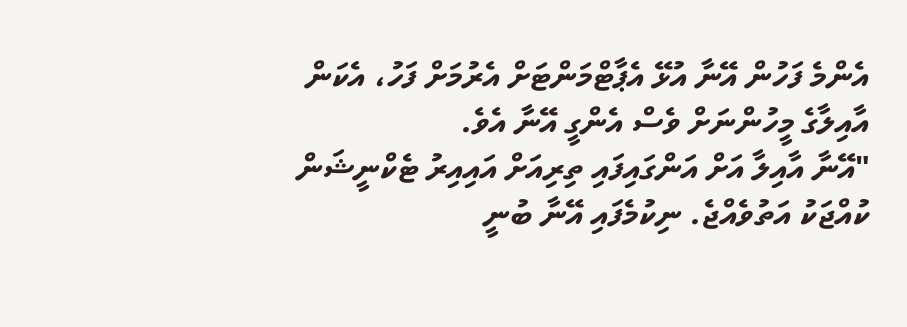އެންމެ ފަހުން އޭނާ އުޅޭ އެޕާޓްމަންޓަށް އެރުމަށް ފަހު، އެކަން އާއިލާގެ މީހުންނަށް ވެސް އެންގީ އޭނާ އެވެ.
"އޭނާ އާއިލާ އަށް އަންގައިފައި ތިރިއަށް އައިއިރު ޓެކްނީޝަން ކުއްޖަކު އަތުވެއްޖެ. ނިކުމެފައި އޭނާ ބުނީ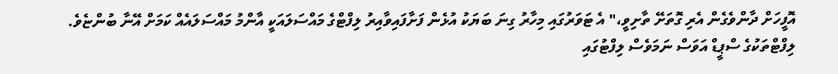އޮފީހަށް ދާންވެގެން އެރި ގޮތަށޭ ތާށިވީ،" އެ ޓަވަރުގައި މިހާރު ގިނަ ބަޔަކު އުޅެން ފަށާފައިވާއިރު ލިފްޓްގެ މައްސަލައަކީ އާންމު މައްސަލައެއް ކަމަށް އޭނާ ބުންޏެވެ.
ލިފްޓްތަކުގެ ސްޕީޑް އަވަސް ނަމަވެސް ލިފްޓުގައި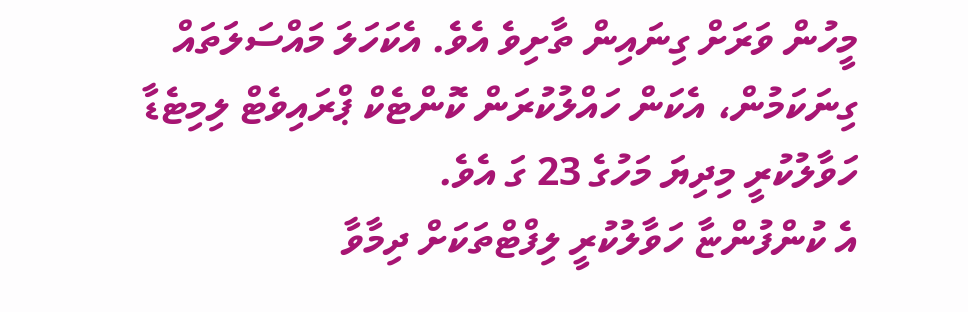މީހުން ވަރަށް ގިނައިން ތާށިވެ އެވެ. އެކަހަލަ މައްސަލަތައް ގިނަކަމުން، އެކަން ހައްލުކުރަން ކޮންޓެކް ޕްރައިވެޓް ލިމިޓެޑާ ހަވާލުކުރީ މިދިޔަ މަހުގެ 23 ގަ އެވެ.
އެ ކުންފުންޏާ ހަވާލުކުރީ ލިފްޓްތަކަށް ދިމާވާ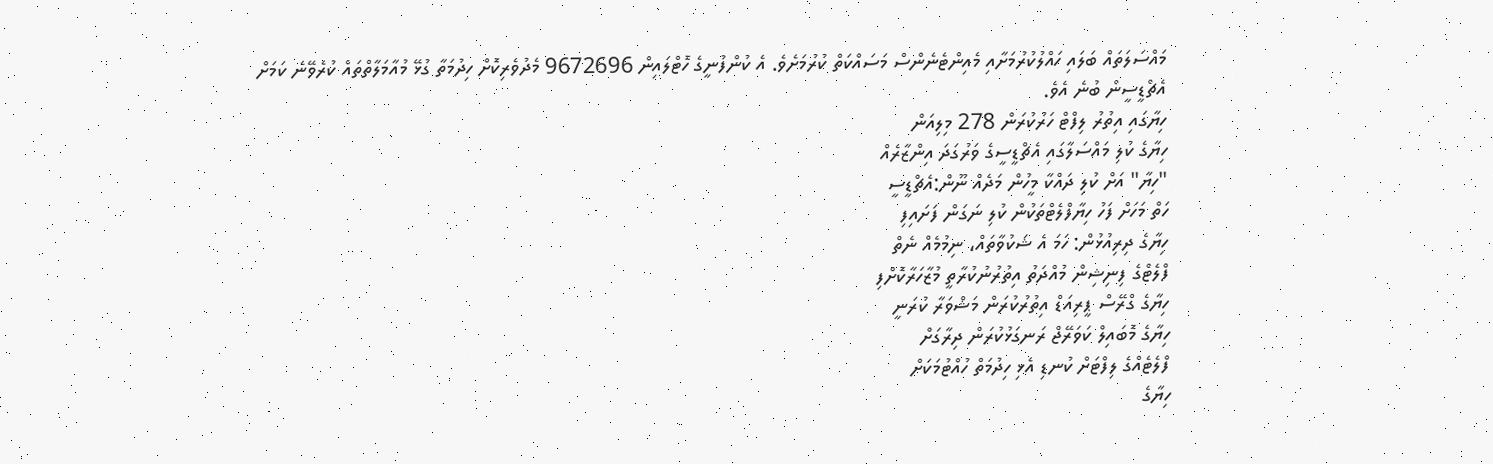މައްސަލަތައް ބަލައި ހައްލުކުރުމަށާއި މެއިންޓެނެންސް މަސައްކަތް ކުރުމަށެވެ. އެ ކުންފުނީގެ ހޮޓްލައިން 9672696 މެދުވެރިކޮށް ހިދުމަތާ ގުޅޭ މުއާމަލާތްތައް ކުރެވޭނެ ކަމަށް އެޗްޑީސީން ބުނެ އެވެ.
ހިޔާގައި އިތުރު ލިފްޓް ހަރުކުރަން 278 މިލިއަން
ހިޔާގެ ކުލި މައްސަލާގައި އެޗްޑީސީގެ ވަރުގަދަ އިންޒާރެއް
"ހިޔާ" އަށް ކުލި ދައްކާ މީހުން މަދެއް ނޫން:އެޗްޑީސީ
ހަތް މަހަށް ފަހު ހިޔާފްލެޓްތަކުން ކުލި ނަގަން ފަށައިފި
ހިޔާގެ ދިރިއުޅުން: ހަމަ އެ ޝަކުވާތައް، ނިމުމެއް ނެތް
ފްލެޓްގެ ފިނިޝިން މުއްދަތު އިތުރުނުކުރާތީ މުޒާހަރާކޮށްފި
ހިޔާގެ ގްރޭސް ޕީރިއަޑް އިތުރުކުރަން މަޝްވަރާ ކުރަނީ
ހިޔާގެ މޮބައިލް ކަވަރޭޖް ރަނގަޅުކުރަން ދިރާގަށް
ފްލެޓެއްގެ ލިފްޓަށް ކުނޑި އެޅި ހިދުމަތް ހުއްޓުމަކަށް
ހިޔާގެ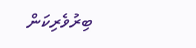ބިރުވެރިކަން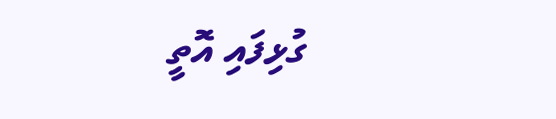ގުޅިފައި އޮތީ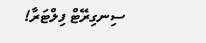ސިނގިރޭޓް ފިލްޓަރާ!